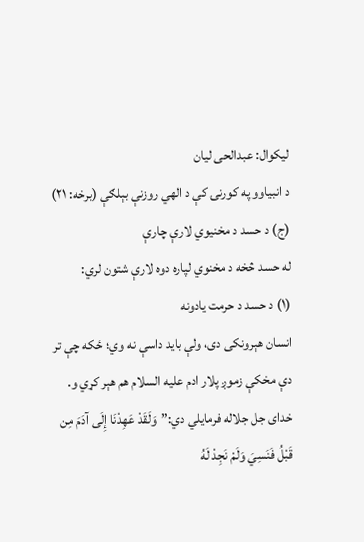لیکوال: عبدالحی لیان
د انبیاوو په کورنۍ کې د الهي روزنې بېلګې (برخه: ۲۱)
(ج) د حسد د مخنیوي لارې چارې
له حسد څخه د مخنوي لپاره دوه لارې شتون لري:
(۱) د حسد د حرمت یادونه
انسان هېرونکی دی، ولې باید داسې نه وي؛ ځکه چې تر دې مخکې زموږ پلار ادم علیه ‌السلام هم هېر کړي و. خدای جل جلاله فرمايلي دي:”وَلَقَدْ عَهِدْنَا إِلَى آدَمَ مِن قَبْلُ فَنَسِيَ وَلَمْ نَجِدْ لَهُ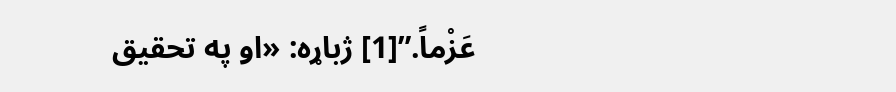عَزْماً.”[1] ژباړه: «او په تحقيق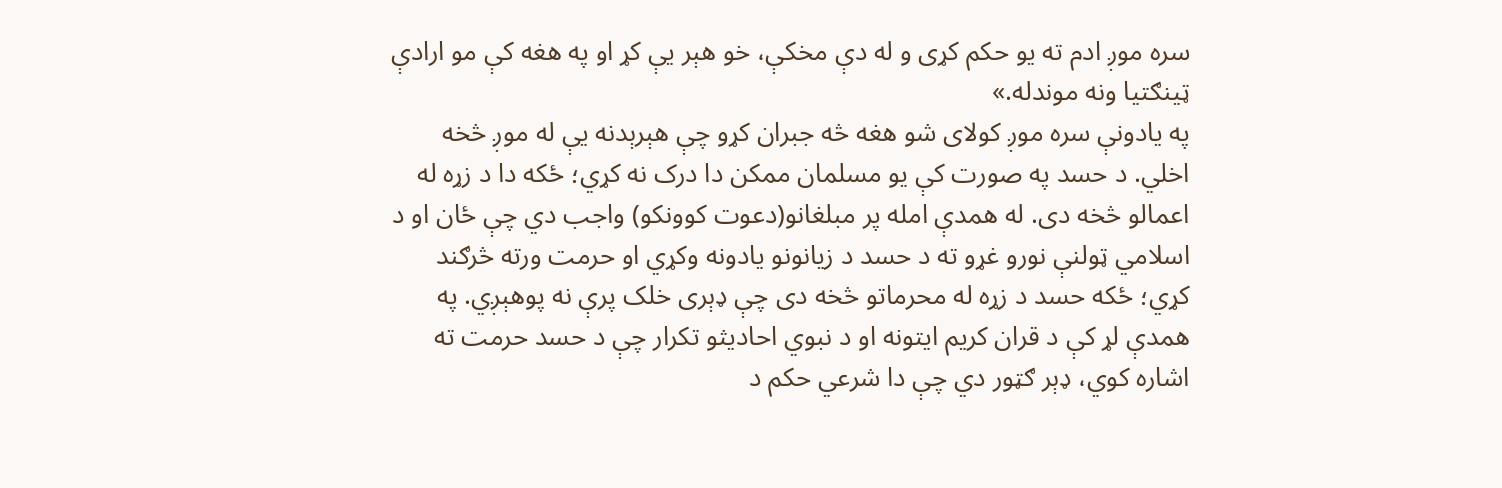سره موږ ادم ته يو حکم کړی و له دې مخکې، خو هېر يې کړ او په هغه کې مو ارادې ټينګتيا ونه موندله.»
په یادونې سره موږ کولای شو هغه څه جبران کړو چې هېرېدنه یې له موږ څخه اخلي. د حسد په صورت کې یو مسلمان ممکن دا درک نه کړي؛ ځکه دا د زړه له اعمالو څخه دی. له همدې امله پر مبلغانو(دعوت کوونکو) واجب دي چې ځان او د اسلامي ټولنې نورو غړو ته د حسد د زیانونو یادونه وکړي او حرمت ورته څرګند کړي؛ ځکه حسد د زړه له محرماتو څخه دی چې ډېری خلک پرې نه پوهېږي. په همدې لړ کې د قران کریم ایتونه او د نبوي احادیثو تکرار چې د حسد حرمت ته اشاره کوي، ډېر ګټور دي چې دا شرعي حکم د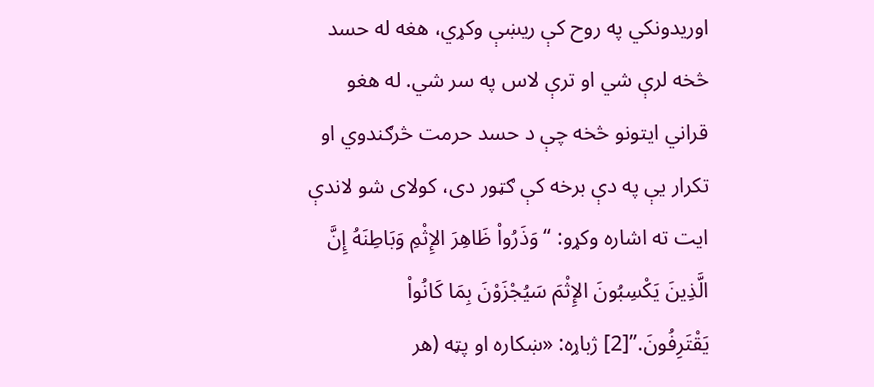اوریدونکي په روح کې ریښې وکړي، هغه له حسد څخه لرې شي او ترې لاس په سر شي. له هغو قراني ایتونو څخه چې د حسد حرمت څرګندوي او تکرار یې په دې برخه کې ګټور دی، کولای شو لاندې ایت ته اشاره وکړو: “وَذَرُواْ ظَاهِرَ الإِثْمِ وَبَاطِنَهُ إِنَّ الَّذِينَ يَكْسِبُونَ الإِثْمَ سَيُجْزَوْنَ بِمَا كَانُواْ يَقْتَرِفُونَ.”[2] ژباړه: «ښکاره او پټه (هر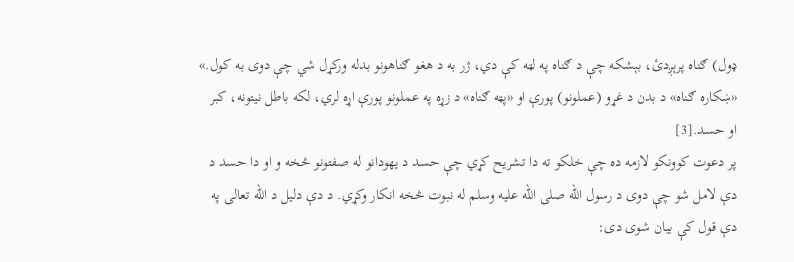ډول) ګناه پرېږدئ، بېشکه چې د ګناه په لټه کې دي، ژر به د هغو ګناهونو بدله ورکړل شي چې دوی به کول.»
«ښکاره ګناه» د بدن د غړو (عملونو) پورې او «پټه ګناه» د زړه په عملونو پورې اړه لري، لکه باطل نیتونه، کبر او حسد.[3]
پر دعوت کوونکو لازمه ده چې خلکو ته دا تشریح کړي چې حسد د یهودانو له صفتونو څخه و او دا حسد د دې لامل شو چې دوی د رسول الله صلی ‌الله ‌علیه ‌وسلم له نبوت څخه انکار وکړي. د دې دلیل د الله تعالی په دې قول کې بیان شوی دی: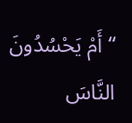“أَمْ يَحْسُدُونَ النَّاسَ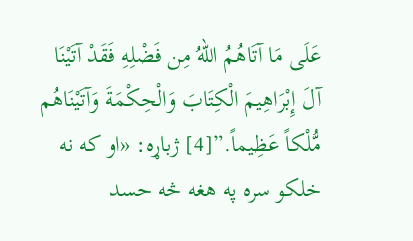عَلَى مَا آتَاهُمُ اللّهُ مِن فَضْلِهِ فَقَدْ آتَيْنَا آلَ إِبْرَاهِيمَ الْكِتَابَ وَالْحِكْمَةَ وَآتَيْنَاهُم مُّلْكاً عَظِيماً.”[4] ژباړه: «او که نه خلکو سره په هغه څه حسد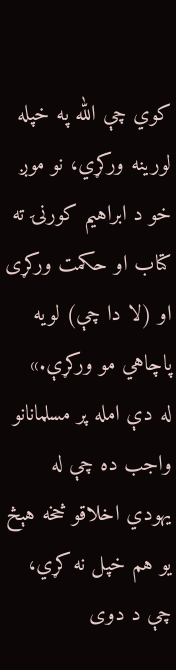کوي چې الله په خپله لورينه ورکړي، نو موږ خو د ابراهيم کورنۍ ته کتاب او حکمت ورکړی او (لا دا چې) لويه پاچاهي مو ورکړې.»
له دې امله پر مسلمانانو واجب ده چې له یهودي اخلاقو څخه هېڅ یو هم خپل نه کړي، چې د دوی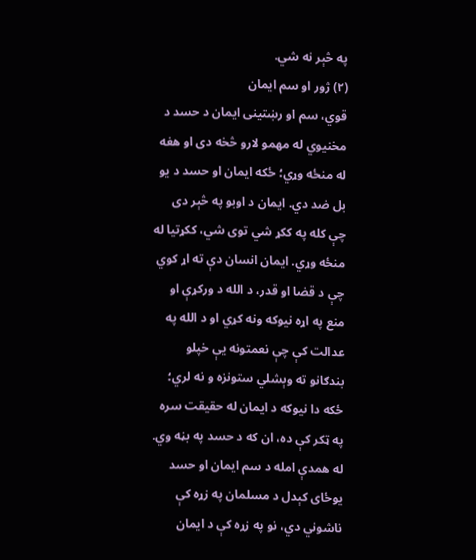په څېر نه شي.
(۲) ژور او سم ایمان
قوي، سم او رښتینی ایمان د حسد د مخنیوي له مهمو لارو څخه دی او هغه له منځه وړي؛ ځکه ایمان او حسد د یو بل ضد دي. ایمان د اوبو په څېر دی چې کله په ککړ شي توی شي، ککړتیا له منځه وړي. ایمان انسان دې ته اړ کوي چې د قضا او قدر، د الله د ورکړې او منع په اړه نیوکه ونه کړي او د الله په عدالت کې چې نعمتونه یې خپلو بندګانو ته وېشلي ستونزه و نه لري؛ ځکه دا نیوکه د ایمان له حقیقت سره په ټکر کې ده، ان که د حسد په بڼه وي. له همدې امله د سم ایمان او حسد یوځای کېدل د مسلمان په زړه کې ناشوني دي، نو په زړه کې د ایمان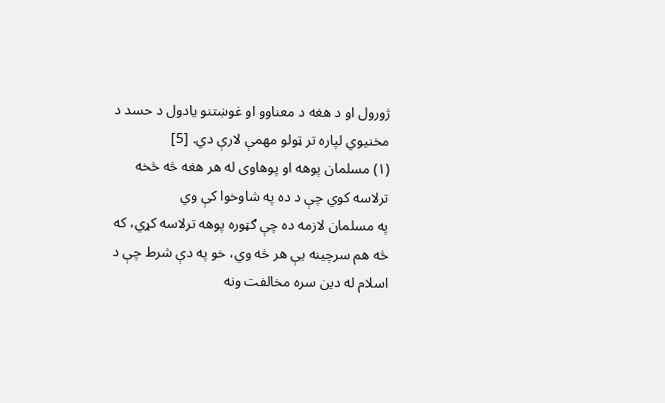ژورول او د هغه د معناوو او غوښتنو یادول د حسد د مخنیوي لپاره تر ټولو مهمې لارې دي. [5]
(۱) مسلمان پوهه او پوهاوی له هر هغه څه څخه ترلاسه کوي چې د ده په شاوخوا کې وي
په مسلمان لازمه ده چې ګټوره پوهه ترلاسه کړي، که څه هم سرچینه یې هر څه وي، خو په دې شرط چې د اسلام له دین سره مخالفت ونه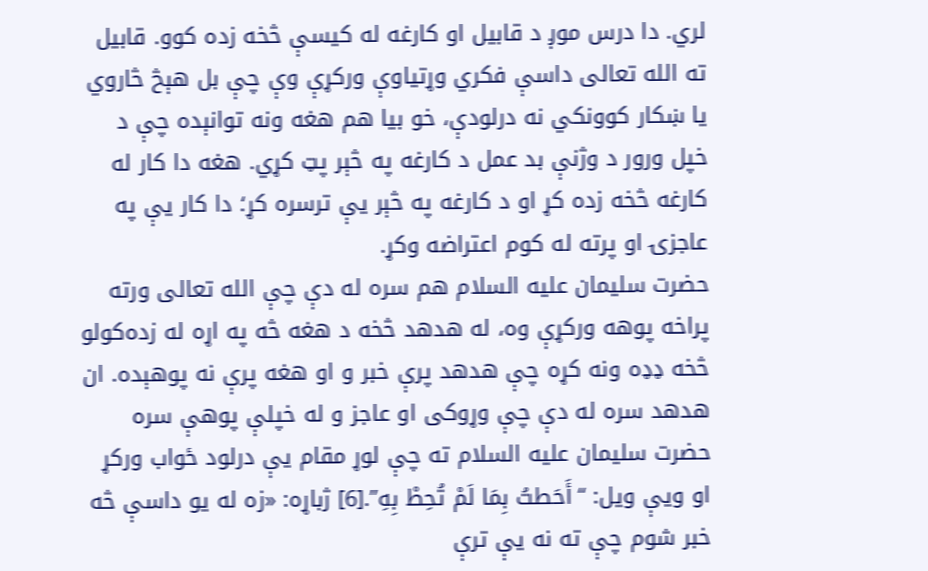لري. دا درس موږ د قابیل او کارغه له کیسې څخه زده کوو. قابیل ته الله تعالی داسې فکري وړتیاوې ورکړې وې چې بل هېڅ څاروي یا ښکار ‌کوونکي نه درلودې، خو بیا هم هغه ونه توانېده چې د خپل ورور د وژنې بد عمل د کارغه په څېر پټ کړي. هغه دا کار له کارغه څخه زده کړ او د کارغه په څېر یې ترسره کړ؛ دا کار یې په عاجزۍ او پرته له کوم اعتراضه وکړ.
حضرت سلیمان علیه السلام هم سره له دې چې الله تعالی ورته پراخه پوهه ورکړې وه، له هدهد څخه د هغه څه په اړه له زده‌کولو څخه ډډه ونه کړه چې هدهد پرې خبر و او هغه پرې نه پوهېده. ان هدهد سره له دې چې وړوکی او عاجز و له خپلې پوهې سره حضرت سلیمان علیه السلام ته چې لوړ مقام یې درلود ځواب ورکړ او ویې ویل: “أَحَطتُ بِمَا لَمْ تُحِطْ بِهِ”.[6] ژباړه: «زه له يو داسې څه خبر شوم چې ته نه يې ترې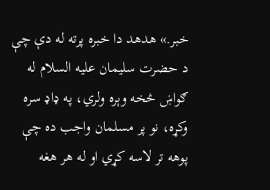خبر.» هدهد دا خبره پرته له دې چې د حضرت سلیمان علیه السلام له ګواښ څخه وېره ولري، په ډاډ سره وکړه، نو پر مسلمان واجب ده چې پوهه تر لاسه کړي او له هر هغه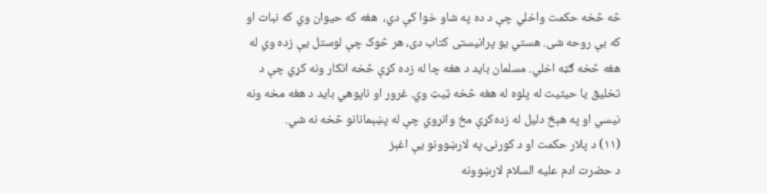څه څخه حکمت واخلي چې د ده په شاو خوا کې دي،  هغه که حیوان وي که نبات او که بې‌ روحه شی. هستي یو پرانیستی کتاب دی، هر څوک چې لوستل یې زده وي له هغه څخه ګټه اخلي. مسلمان باید د هغه چا له زده کړې څخه انکار ونه کړي چې د تخلیق یا حیثیت له پلوه له هغه څخه ټیټ وي. غرور او ناپوهي باید د هغه مخه ونه نیسي او په هېڅ دلیل له زده‌کړې مخ وانړوي چې له پښېمانانو څخه نه شي.
(۱۱) د پلار حکمت او د کورنۍ په لارښوونو یې اغېز
د حضرت ادم علیه السلام لارښوونه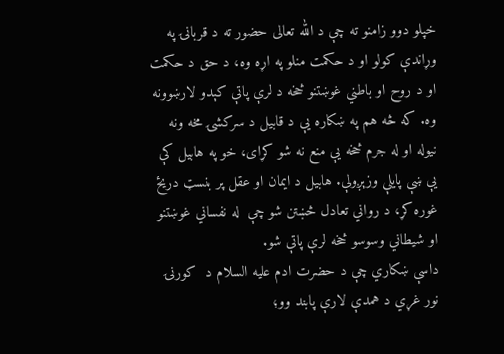خپلو دوو زامنو ته چې د الله تعالی حضور ته د قربانۍ په وړاندې کولو او د حکمت منلو په اړه وه، د حق د حکمت او د روح او باطني غوښتنو څخه د لرې پاتې کېدو لارښوونه وه. که څه هم په ښکاره یې د قابیل د سرکشۍ مخه ونه نیوله او له جرم څخه یې منع نه شو کړای، خو په هابیل کې یې ښې پایلې وزېږولې. هابیل د ایمان او عقل پر بنسټ دریځ غوره کړ، د رواني تعادل څښتن شو چې  له نفساني غوښتنو او شیطاني وسوسو څخه لرې پاتې شو.
داسې ښکاري چې د حضرت ادم علیه‌ السلام د  کورنۍ نور غړي د همدې لارې پابند وو؛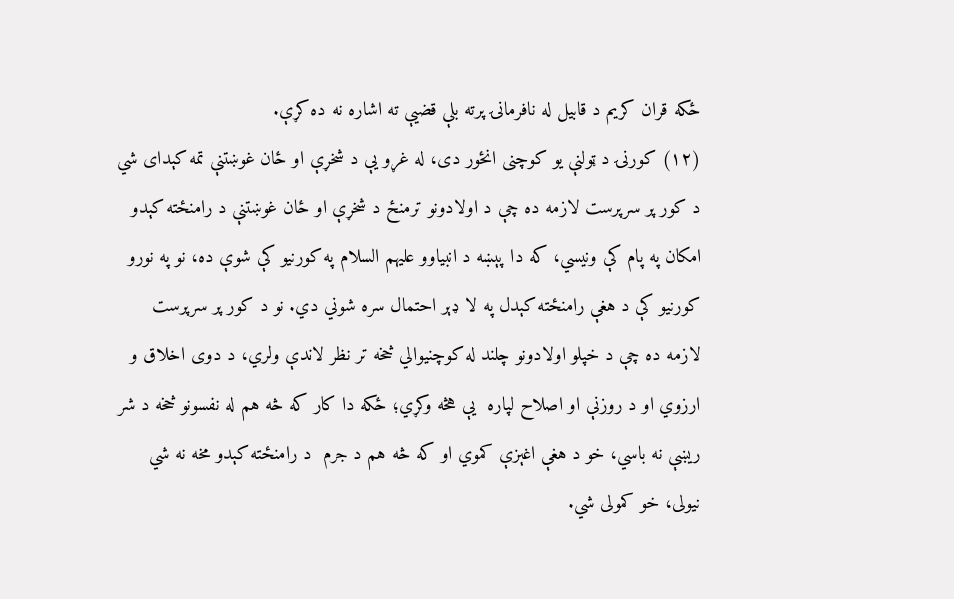ځکه قران کریم د قابیل له نافرمانۍ پرته بلې قضیې ته اشاره نه ده کړې.
(۱۲) کورنۍ د ټولنې یو کوچنی انځور دی، له غړو یې د شخړې او ځان غوښتنې تمه کېدای شي
د کور پر سرپرست لازمه ده چې د اولادونو ترمنځ د شخړې او ځان غوښتنې د رامنځته کېدو امکان په پام کې ونیسي، که دا پېښه د انبیاوو علیهم السلام په کورنیو کې شوې ده، نو په نورو کورنیو کې د هغې رامنځته کېدل په لا ډېر احتمال سره شوني دي. نو د کور پر سرپرست لازمه ده چې د خپلو اولادونو چلند له کوچنیوالي څخه تر نظر لاندې ولري، د دوی اخلاق و ارزوي او د روزنې او اصلاح لپاره  یې هڅه وکړي؛ ځکه دا کار که څه هم له نفسونو څخه د شر ریښې نه باسي، خو د هغې اغېزې کموي او که څه هم د جرم  د رامنځته کېدو مخه نه ‌شي نیولی، خو کمولی شي.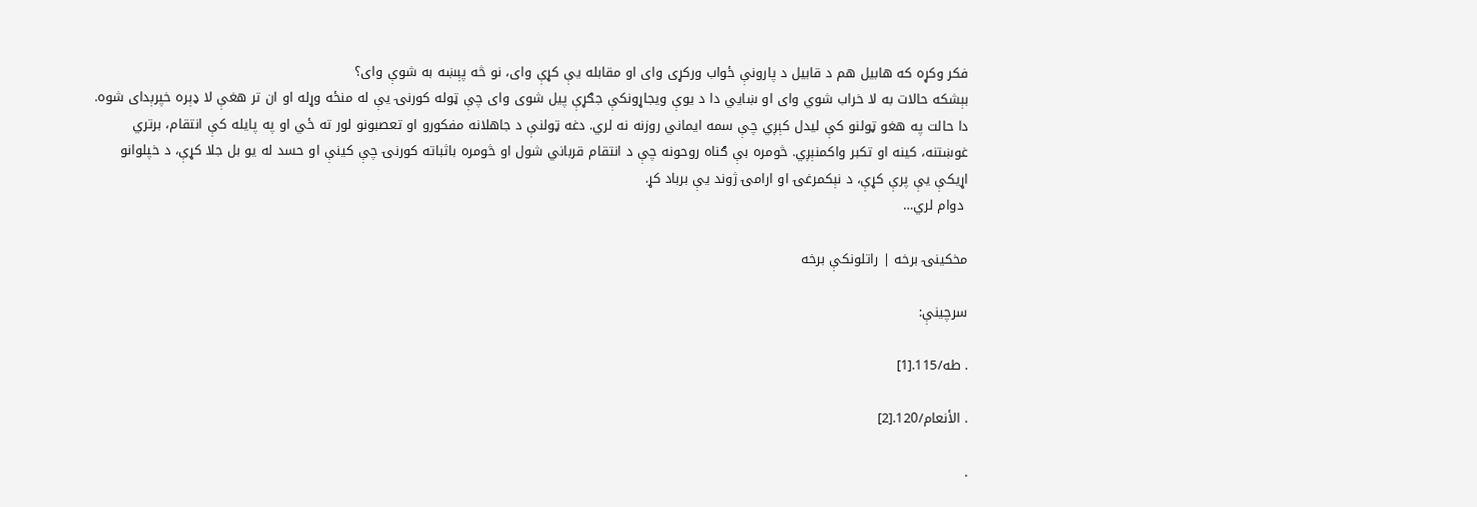فکر وکړه که هابیل هم د قابیل د پارونې ځواب ورکړی وای او مقابله یې کړې وای، نو څه پېښه به شوې وای؟
بېشکه حالات به لا خراب شوي وای او ښایي دا د یوې ویجاړونکې جګړې پیل شوی وای چې ټوله کورنۍ یې له منځه وړله او ان تر هغې لا ډېره خپرېدای شوه. دا حالت په هغو ټولنو کې لیدل کېږي چې سمه ایماني روزنه نه لري. دغه ټولنې د جاهلانه مفکورو او تعصبونو لور ته ځي او په پایله کې انتقام، برتري غوښتنه، کینه او تکبر واکمنېږي. څومره بې ګناه روحونه چې د انتقام قرباني شول او څومره باثباته کورنۍ چې کینې او حسد له یو بل جلا کړې، د خپلوانو اړیکې یې پرې کړې، د نېکمرغۍ او ارامۍ ژوند یې برباد کړ.
 دوام لري…

مخکینۍ برخه | راتلونکې برخه

سرچینې:

. طه/115.[1]

. الأنعام/120.[2]

.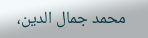محمد جمال الدین،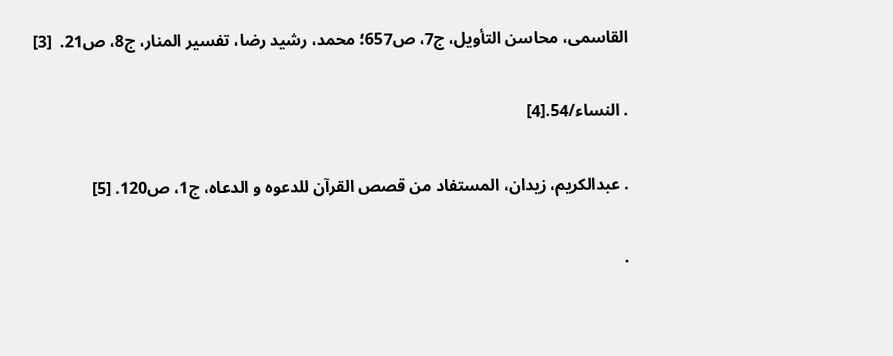القاسمی، محاسن التأویل، ج7، ص657؛ محمد، رشید رضا، تفسیر المنار، ج8، ص21.  [3]

. النساء/54.[4]

. عبدالکریم، زیدان، المستفاد من قصص القرآن للدعوه و الدعاه، ج1، ص120. [5]

.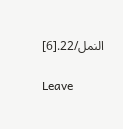النمل/22.[6]

Leave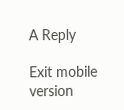A Reply

Exit mobile version